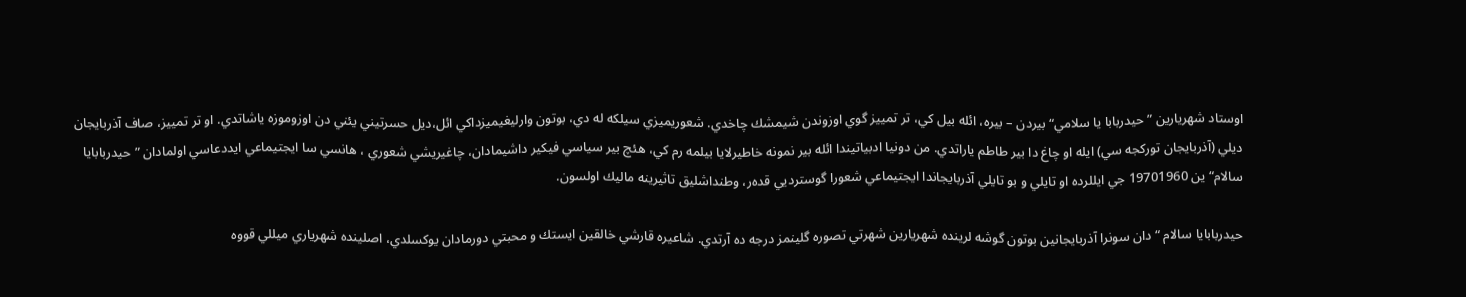اوستاد شهريارين ” حيدربابا يا سلامي“ بيردن – بيره، ائله بيل كي، تر تمييز گوي اوزوندن شيمشك چاخدي. شعوريميزي سيلكه له دي، بوتون وارليغيميزداكي ائل،ديل حسرتيني يئني دن اوزوموزه ياشاتدي. او تر تمييز، صاف آذربايجان ديلي (آذربايجان توركجه سي) ايله او چاغ دا بير طاطم ياراتدي. من دونيا ادبياتيندا ائله بير نمونه خاطيرلايا بيلمه رم كي، هئچ بير سياسي فيكير داشيمادان، چاغيريشي شعوري ، هانسي سا ايجتيماعي ايددعاسي اولمادان ”حيدربابايا سالام“ ين 19701960 جي ايللرده او تايلي و بو تايلي آذربايجاندا ايجتيماعي شعورا گوسترديي قده‌ر، وطنداشليق تاثيرينه ماليك اولسون.

حيدربابايا سالام “ دان سونرا آذربايجانين بوتون گوشه لرينده شهريارين شهرتي تصوره گلينمز درجه ده آرتدي. شاعيره قارشي خالقين ايستك و محبتي دورمادان يوكسلدي، اصلينده شهرياري ميللي قووه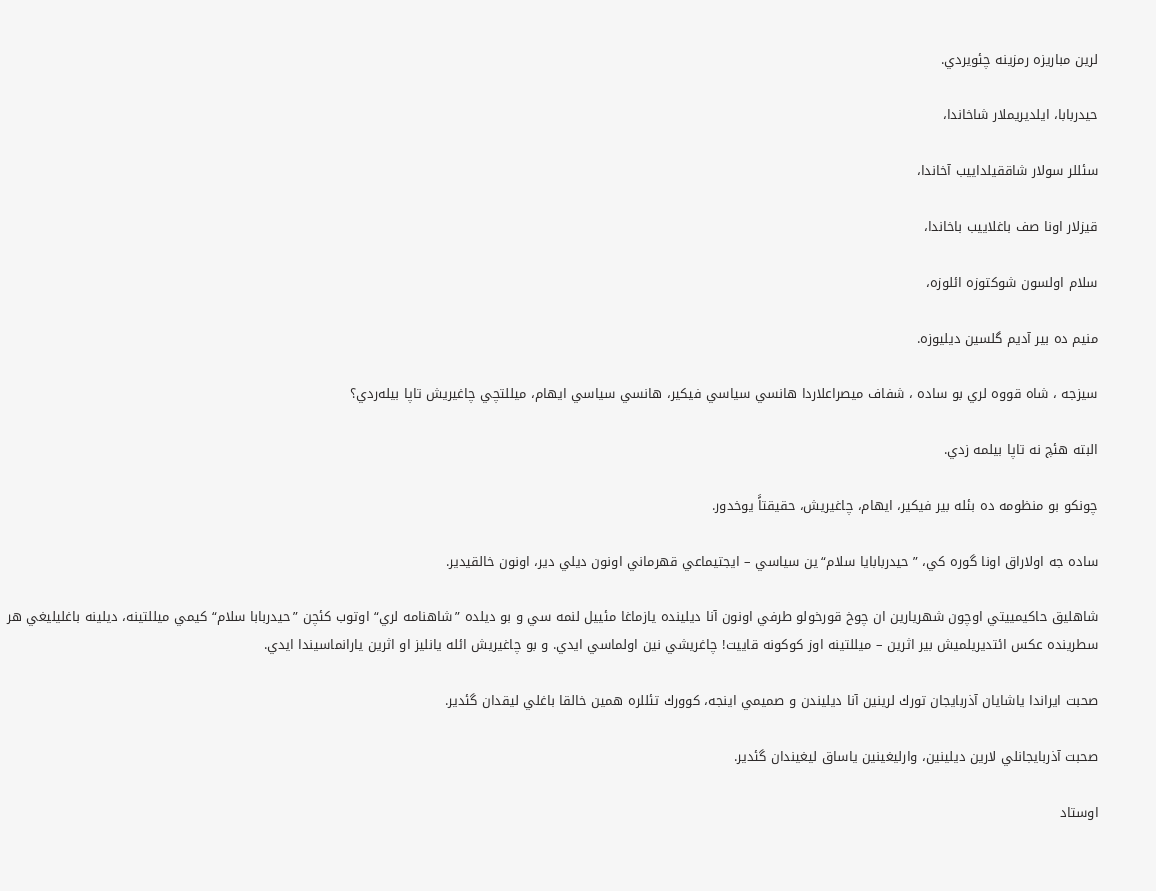لرين مباريزه رمزينه چئويردي.

حيدربابا، ايلديريملار شاخاندا،

سئللر سولار شاققيلداييب آخاندا،

قيزلار اونا صف باغلاييب باخاندا،

سلام اولسون شوكتوزه ائلوزه،

منيم ده بير آديم گلسين ديليوزه.

سيزجه ، شاه قووه لري بو ساده ، شفاف ميصراعلاردا هانسي سياسي فيكير، هانسي سياسي ايهام، ميللتچي چاغيريش تاپا بيله‌ردي؟

البته هئچ نه تاپا بيلمه زدي.

چونكو بو منظومه ده بئله بير فيكير، ايهام، چاغيريش، حقيقتاًَ يوخدور.

ساده جه اولاراق اونا گوره كي، ”حيدربابايا سلام“ين سياسي – ايجتيماعي قهرماني اونون ديلي دير، اونون خالقيدير.

شاهليق حاكيمييتي اوچون شهريارين ان چوخ قورخولو طرفي اونون آنا ديلينده يازماغا مئييل لنمه سي و بو ديلده ”شاهنامه لري“ اوتوب كئچن ”حيدربابا سلام“ كيمي ميللتينه، ديلينه باغليليغي هر سطرينده عكس ائتديريلميش بير اثرين – ميللتينه اوز كوكونه قاييت! چاغريشي نين اولماسي ايدي. و بو چاغيريش ائله يانليز او اثرين يارانماسيندا ايدي.

صحبت ايراندا ياشايان آذربايجان تورك لرينين آنا ديليندن و صميمي اينجه، كوورك تئللره همين خالقا باغلي ليقدان گئدير.

صحبت آذربايجانلي لارين ديلينين، وارليغينين ياساق ليغيندان گئدير.

اوستاد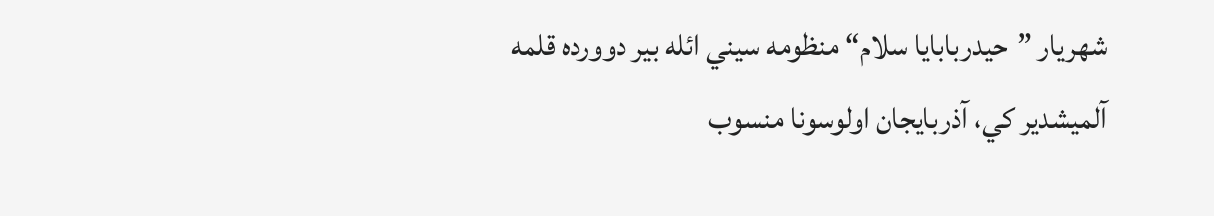شهريار ”حيدربابايا سلام“ منظومه سيني ائله بير دوورده قلمه آلميشدير كي، آذربايجان اولوسونا منسوب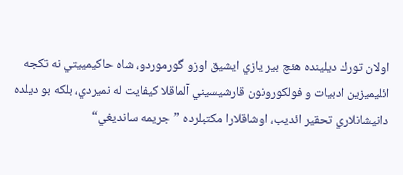اولان تورك ديلينده هئچ بير يازي ايشيق اوزو گورموردو، شاه حاكيمييتي نه تكجه ائليميزين ادبيات و فولكورونون قارشيسيني آلماقلا كيفايت له نميردي، بلكه بو ديلده دانيشانلاري تحقير ائديب، اوشاقلارا مكتبلرده ”جريمه سانديغي“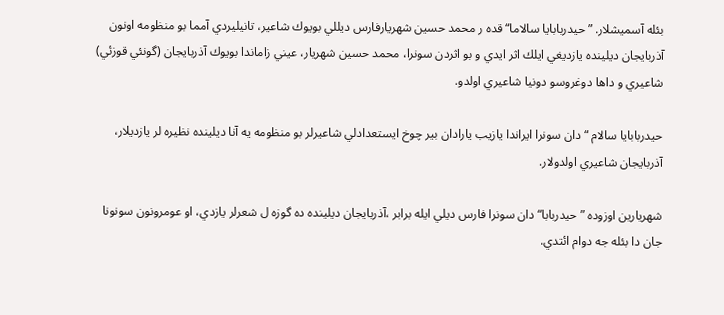بئله آسميشلار. ”حيدربابايا سالاما“ قده ر محمد حسين شهريارفارس ديللي بويوك شاعير، تانيليردي آمما بو منظومه اونون آذربايجان ديلينده يازديغي ايلك اثر ايدي و بو اثردن سونرا، محمد حسين شهريار، عيني زاماندا بويوك آذربايجان (گونئي قوزئي) شاعيري و داها دوغروسو دونيا شاعيري اولدو.

حيدربابايا سالام “ دان سونرا ايراندا يازيب يارادان بير چوخ ايستعدادلي شاعيرلر بو منظومه يه آنا ديلينده نظيره لر يازديلار، آذربايجان شاعيري اولدولار.

شهريارين اوزوده ”حيدربابا“ دان سونرا فارس ديلي ايله برابر ،آذربايجان ديلينده ده گوزه ل شعرلر يازدي، او عومرونون سونونا جان دا بئله جه دوام ائتدي.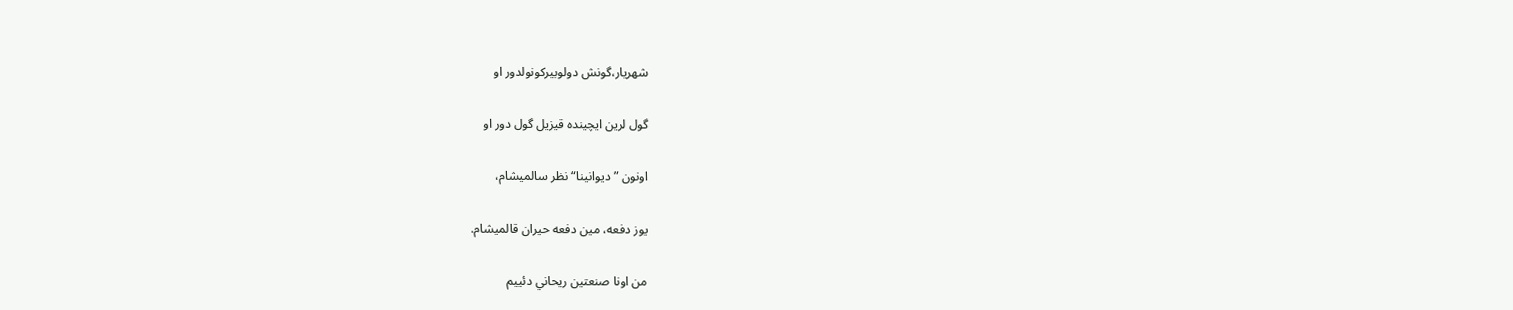شهريار،گونش دولوبيركونولدور او

گول لرين ايچينده قيزيل گول دور او

اونون ”ديوانينا“ نظر سالميشام،

يوز دفعه، مين دفعه حيران قالميشام.

من اونا صنعتين ريحاني دئييم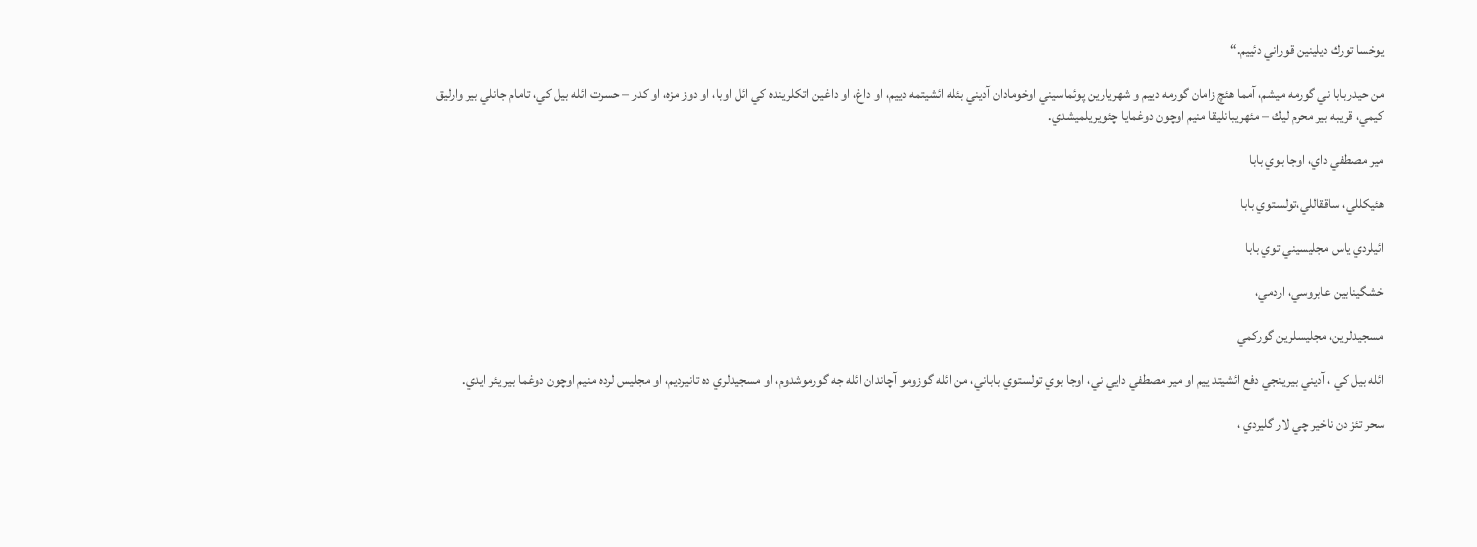يوخسا تورك ديلينين قوراني دئييم.“

من حيدربابا ني گورمه ميشم، آمما هئچ زامان گورمه دييم و شهريارين پوئماسيني اوخومادان آديني بئله ائشيتمه دييم، او داغ، او داغين اتكلرينده كي ائل اوبا، او دوز مزه، او كدر – حسرت ائله بيل كي، تامام جانلي بير وارليق كيمي، قريبه بير محرم ليك – مئهريبانليقا منيم اوچون دوغمايا چئويريلميشدي.

مير مصطفي داي، اوجا بوي بابا

هئيكللي، ساققاللي،تولستوي بابا

ائيلردي ياس مجليسيني توي بابا

خشگينابين عابروسي، اردمي،

مسجيدلرين، مجليسلرين گوركمي

ائله بيل كي ، آديني بيرينجي دفع ائشيتد ييم او مير مصطفي دايي ني، اوجا بوي تولستوي باباني، من ائله گوزومو آچاندان ائله جه گورموشدوم، او مسجيدلري ده تانيرديم، او مجليس لرده منيم اوچون دوغما بير يئر ايدي.

سحر تئز دن ناخير چي لار گليردي ،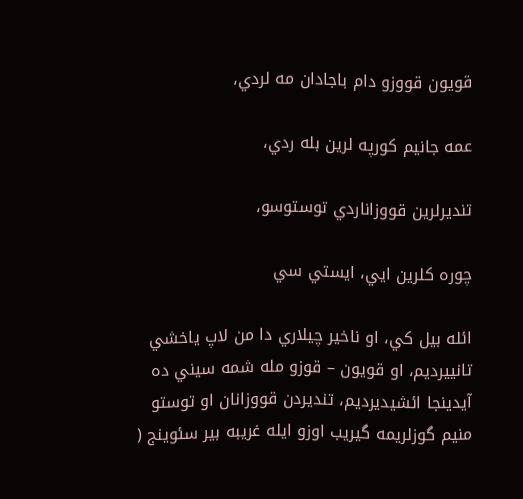قويون قووزو دام باجادان مه لردي،

عمه جانيم كورپه لرين بله ردي،

تنديرلرين قووزاناردي توستوسو،

چوره كلرين ايي، ايستي سي

ائله بيل كي، او ناخير چيلاري دا من لاپ ياخشي تانييرديم، او قويون – قوزو مله شمه سيني ده آيدينجا ائشيديرديم، تنديردن قووزانان او توستو منيم گوزلريمه گيريب اوزو ايله غريبه بير سئوينج (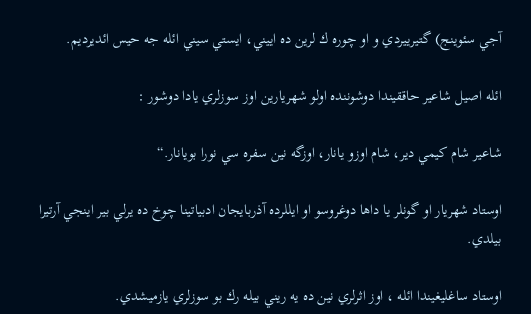آجي سئوينج) گتيرييردي و او چوره ك لرين ده اييني، ايستي سيني ائله جه حيس ائديرديم.

ائله اصيل شاعير حاققيندا دوشوننده اولو شهريارين اوز سوزلري يادا دوشور :

شاعير شام كيمي دير، شام اوزو يانار، اوزگه نين سفره سي نورا بويانار.“

اوستاد شهريار او گونلر يا داها دوغروسو او ايللرده آذربايجان ادبياتينا چوخ ده يرلي بير اينجي آرتيرا بيلدي.

اوستاد ساغليغيندا ائله ، اوز اثرلري نين ده يه ريني بيله رك بو سوزلري يازميشدي.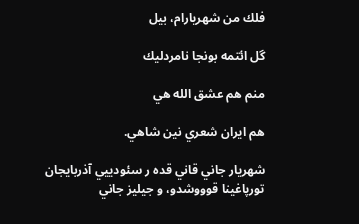فلك من شهريارام، بيل

گل ائتمه بونجا نامردليك

منم هم عشق الله هي

هم ايران شعري نين شاهي.

شهريار جاني قاني قده ر سئودييي آذربايجان تورپاغينا قوووشدو، و جيليز جاني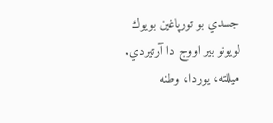جسدي بو تورپاغين بويوك لويونو بير اووج دا آرتيردي. ميللته، يوردا، وطنه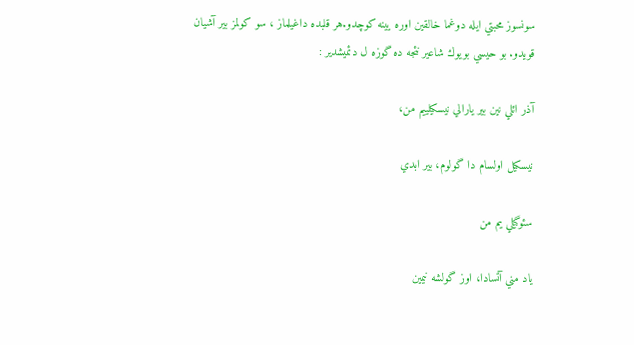سونسوز محبتي ايله دوغما خالقين اوره يينه كوچدو.هر قلبده داغيلماز ، سو كولمز بير آشيان قويدو. بو حيسي بويوك شاعير نئجه ده گوزه ل دئميشدير :

آذر ائلي نين بير يارالي نيسكيلييم من،

نيسكيل اولسام دا گولوم، بير ابدي

سئوگيلي يم من

ياد مني آتسادا، اوز گولشه نيمين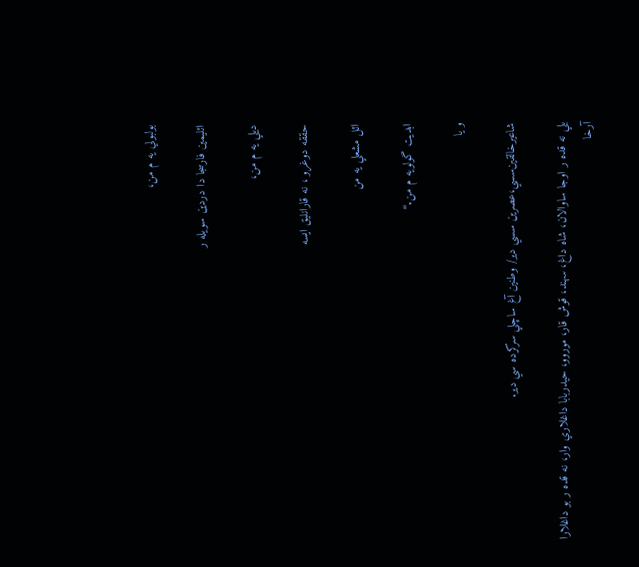بولبولي يه م من،

ائليمين فارسجا دا دردين سويله ر

ديلي يه م من،

حققه دوغرو ، نه قارانليق ايسه

ائل مشعلي يه من

ابديت گولويه م من.“

و يا

شاعيرخالقين‌سسي،عصرين سسي دير/ وطنين آغ ساچلي سركرده سي دير.

بلي نه قده ر اوجا ساوالان، شاه داغ، سهند، قوش قار، موروو، حيدربابا داغلاري وار، نه قده ر بو داغلارا آرخا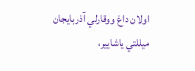اولان داغ ووقارلي آذربايجان ميللتي ياشايير،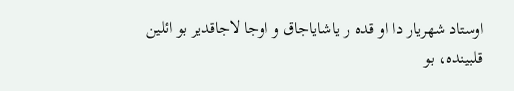اوستاد شهريار دا او قده ر ياشاياجاق و اوجا لاجاقدير بو ائلين قلبينده، بو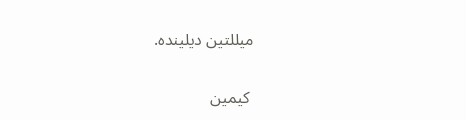ميللتين ديلينده.

 كيمين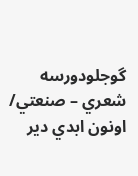گوجلودورسه شعري – صنعتي/ اونون ابدي دير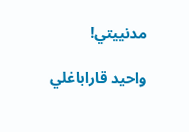مدنييتي!

واحيد قاراباغلي